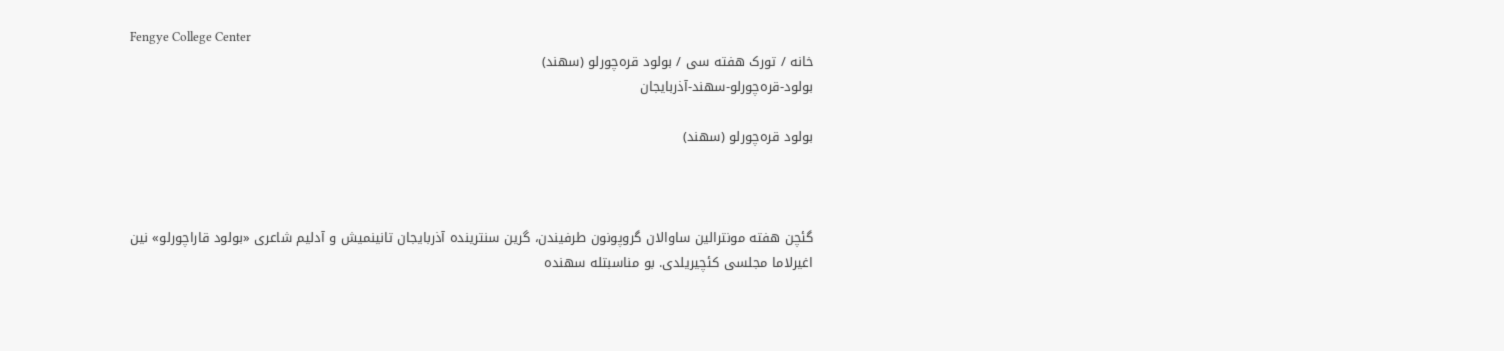Fengye College Center
خانه / تورک هفته سی / بولود قره‌چورلو (سهند)
بولود-قره‌چورلو-سهند-آذربایجان

بولود قره‌چورلو (سهند)



گئچن هفته مونترالین ساوالان گروپونون طرفیندن، گرین سنترینده آذربایجان تانینمیش و آدلیم شاعری «بولود قاراچورلو» نین اغیرلاما مجلسی کئچیریلدی. بو مناسبتله سهنده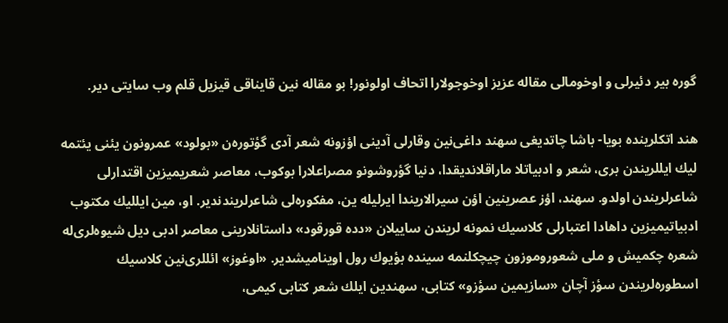گوره بیر دئیرلی و اوخومالی مقاله عزیز اوخوجولارا اتحاف اولونور! بو مقاله نین قایناقی قیزیل قلم وب سایتی دیر.

هند اتكلرینده بویا- باشا چاتدیغی سهند داغی‌نین وقارلی آدینی اؤزونه شعر آدی گؤتوره‌ن «بولود» عمرونون یئنی یئتمه‌ لیك ایللریندن بری، شعر و ادبیاتلا ماراقلاندیقدا، دنیا گؤروشونو مصراعلارا بوكوب، معاصر شعریمیزین اقتدارلی شاعرلریندن اولدو. سهند، اؤز عصرینین اؤن سیرالاریندا ایرلیله‌ ین، مفكوره‌لی شاعرلریندندیر. او، مین ایللیك مكتوب ادبیاتیمیزین داهادا اعتبارلی كلاسیك نمونه لریندن ساییلان «دده قورقود» داستانلارینی معاصر ادبی دیل شیوه‌لری‌له شعره چكمیش و ملی شعوروموزون چیچكلنمه‌ سینده بؤیوك رول اوینامیشدیر. «اوغوز» ائللری‌نین كلاسیك اسطوره‌لریندن سؤز آچان «سازیمین سؤزو» كتابی، سهندین ایلك شعر كتابی كیمی،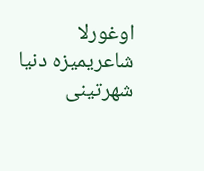اوغورلا شاعریمیزه دنیا شهرتینی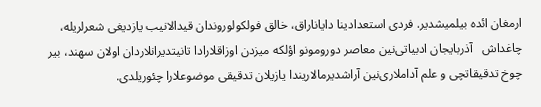ارمغان ائده بیلمیشدیر. فردی استعدادینا دایاناراق، خالق فولكولوروندان قیدالانیب یازدیغی شعرلریله، چاغداش   آذربایجان ادبیاتی‌نین معاصر دورومونو اؤلكه‌ میزدن اوزاقلارادا تانیتدیرانلاردان اولان سهند، بیر چوخ تدقیقاتچی و علم آداملاری‌نین آراشدیرمالاریندا یازیلان تدقیقی موضوعلارا چئوریلدی.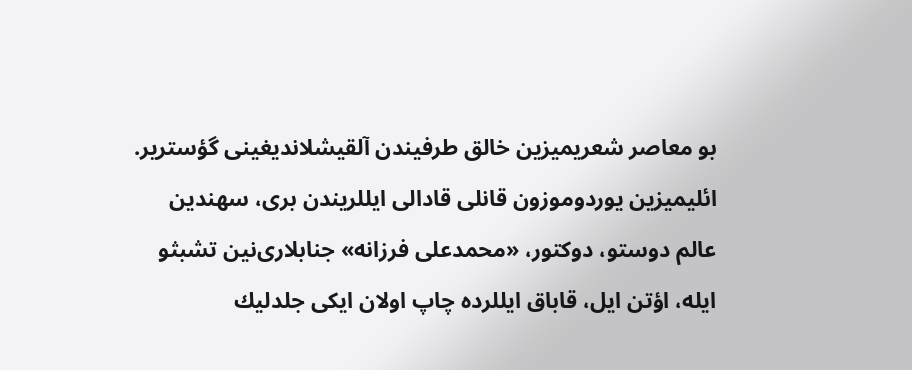بو معاصر شعریمیزین خالق طرفیندن آلقیشلاندیغینی گؤستریر. ائلیمیزین یوردوموزون قانلی قادالی ایللریندن بری، سهندین عالم دوستو، دوكتور، «محمدعلی فرزانه» جنابلاری‌نین تشبثو ایله، اؤتن ایل، قاباق ایللرده چاپ اولان ایكی جلدلیك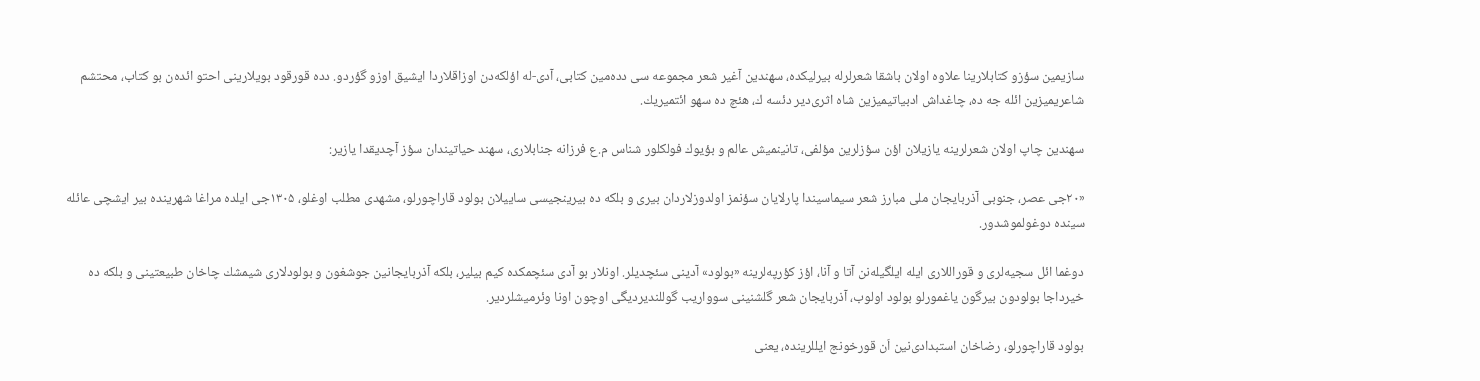سازیمین سؤزو كتابلارینا علاوه اولان باشقا شعرلرله بیرلیكده، سهندین آغیر شعر مجموعه‌ سی دده‌مین كتابی، آدی-له اؤلكه‌دن اوزاقلاردا ایشیق اوزو گؤردو. دده قورقود بویلارینی احتو ائده‌ن بو كتاب، محتشم شاعریمیزین ائله جه ده، چاغداش ادبیاتیمیزین شاه اثری‌دیر دئسه‌ ك، هئچ ده سهو ائتمیریك.

سهندین چاپ اولان شعرلرینه یازیلان اؤن سؤزلرین مؤلفی، تانینمیش عالم و بؤیوك فولكلور شناس م.ع فرزانه جنابلاری، سهند حیاتیندان سؤز آچدیقدا یازیر:

«۲۰جی عصر، جنوبی آذربایجان ملی مبارز شعر سیماسیندا پارلایان سؤنمز اولدوزلاردان بیری و بلكه ده بیرینجیسی ساییلان بولود قاراچورلو، مشهدی مطلب اوغلو، ۱۳۰۵جی ایلده مراغا شهرینده بیر ایشچی عائله‌ سینده دوغولموشدور.

دوغما ائل سجیه‌لری و قوراللاری ایله ایلگیله‌نن آتا و آنا، اؤز كؤرپه‌لرینه «بولود» آدینی سئچدیلر. اونلار بو آدی سئچمكده كیم بیلیر، بلكه آذربایجانین جوشغون و بولودلاری شیمشك چاخان طبیعتینی و بلكه ده خیرداجا بولودون بیرگون یاغمورلو بولود اولوب، آذربایجان شعر گلشنینی سوواریب گوللندیردیگی اوچون اونا وئرمیشلردیر.

بولود قاراچورلو، رضاخان استبدادی‌نین اَن قورخونج ایللرینده، یعنی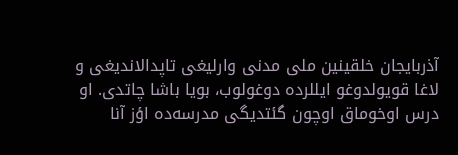آذربایجان خلقینین ملی مدنی وارلیغی تاپدالاندیغی و لاغا قویولدوغو ایللرده دوغولوب، بویا باشا چاتدی. او درس اوخوماق اوچون گئتدیگی مدرسه‌ده اؤز آنا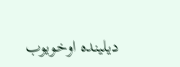دیلینده اوخویوب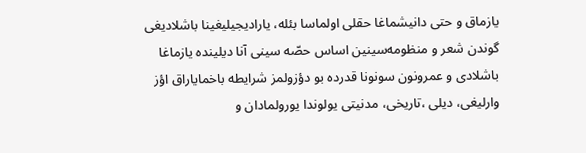یازماق و حتی دانیشماغا حقلی اولماسا بئله، یارادیجیلیغینا باشلادیغی گوندن شعر و منظومه‌سینین اساس حصّه‌ سینی آنا دیلینده یازماغا باشلادی و عمرونون سونونا قدرده بو دؤزولمز شرایطه باخمایاراق اؤز وارلیغی، دیلی ،تاریخی، مدنیتی یولوندا یورولمادان و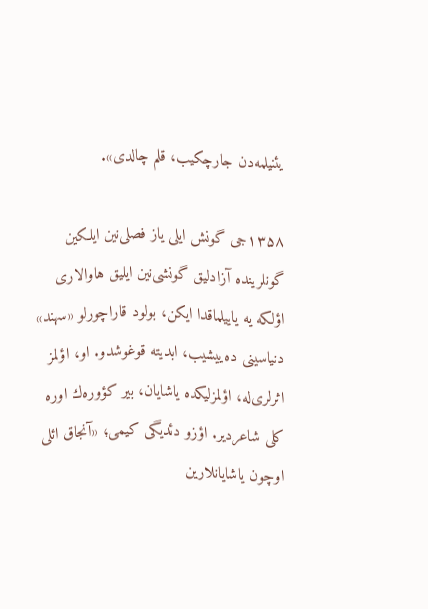یئنیلمه‌دن جارچكیب، قلم چالدی».

۱۳۵۸جی گونش ایلی یاز فصلی‌نین ایلكین گونلرینده آزادلیق گونشی‌نین ایلیق هاوالاری اؤلكه‌ یه یاییلماقدا ایكن، بولود قاراچورلو «سهند» دنیاسینی ده‌ییشیب، ابدیته قوغوشدو. او، اؤلمز اثرلری‌له، اؤلمزلیكده یاشایان، بیر كؤوره‌ك اوره‌ كلی شاعردیر. اؤزو دئدیگی كیمی؛ «آنجاق ائلی اوچون یاشایانلارین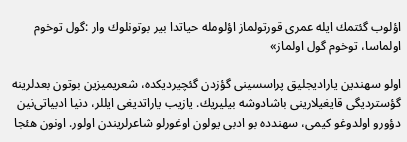اؤلوب گئتمك ایله عمری قورتولماز اؤلومله حیاتدا بیر بوتونلوك وار :گول توخوم اولماسا، توخوم گول اولماز»

اولو سهندین یارادیجلیق پراسسینی گؤزدن گئچیردیكده، شعریمیزین بوتون بعدلرینه گؤستردیگی قایغیلارینی باشادوشه بیلیریك. یازیب یاراتدیغی ایللر، دنیا ادبیاتی‌نین دؤورو اولدوغو كیمی، سهندده بو ادبی یولون اوغورلو شاعرلریندن اولور. اونون هئجا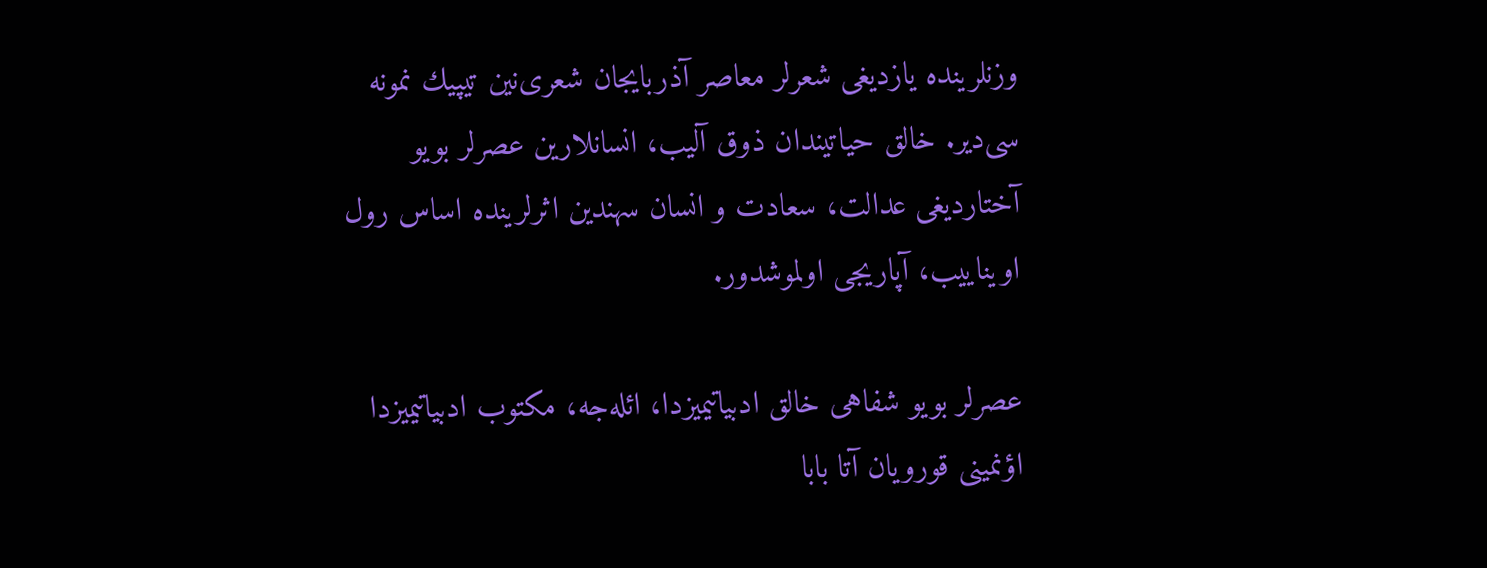وزنلرینده یازدیغی شعرلر معاصر آذربایجان شعری‌نین تیپیك نمونه‌ سی‌دیر. خالق حیاتیندان ذوق آلیب، انسانلارین عصرلر بویو آختاردیغی عدالت، سعادت و انسان سهندین اثرلرینده اساس رول اویناییب، آپاریجی اولموشدور.

عصرلر بویو شفاهی خالق ادبیاتیمیزدا، ائله‌جه، مكتوب ادبیاتیمیزدا اؤنمینی قورویان آتا بابا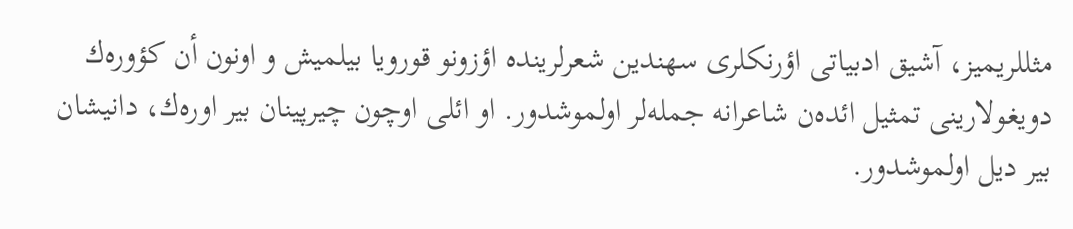مثللریمیز، آشیق ادبیاتی اؤرنكلری سهندین شعرلرینده اؤزونو قورویا بیلمیش و اونون أن كؤوره‌ك دویغولارینی تمثیل ائده‌ن شاعرانه جمله‌لر اولموشدور. او ائلی اوچون چیرپینان بیر اوره‌ك، دانیشان بیر دیل اولموشدور.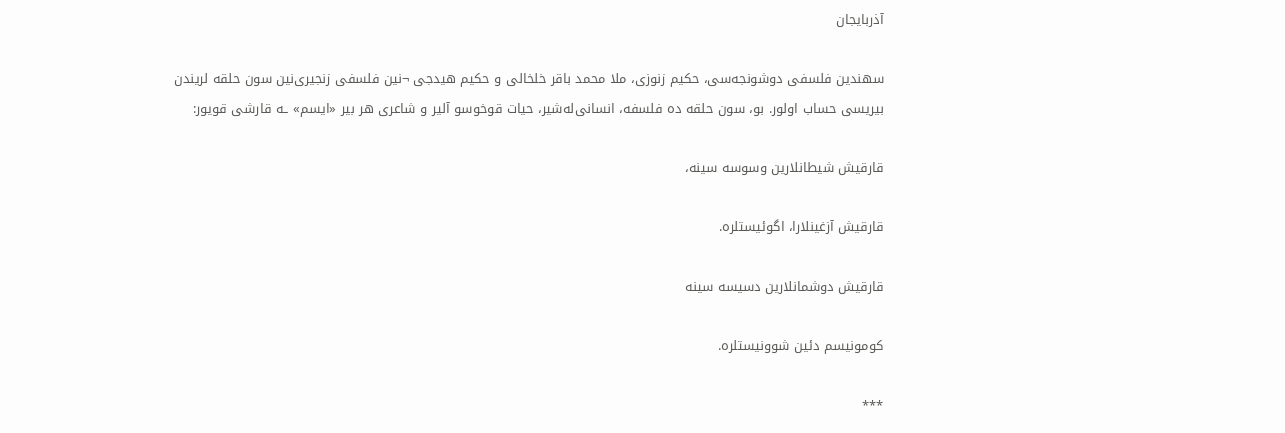آذربایجان

سهندین فلسفی دوشونجه‌سی، حكیم زنوزی، ملا محمد باقر خلخالی و حكیم هیدجی ¬نین فلسفی زنجیری‌نین سون حلقه‌ لریندن بیریسی حساب اولور. بو، سون حلقه‌ ده فلسفه، انسانی‌له‌شیر، حیات قوخوسو آلیر و شاعری هر بیر «ایسم» ـه قارشی قویور:

قارقیش شیطانلارین وسوسه‌ سینه،

قارقیش آزغینلارا، اگوئیستلره.

قارقیش دوشمانلارین دسیسه‌ سینه

كومونیسم دئین شوونیستلره.

***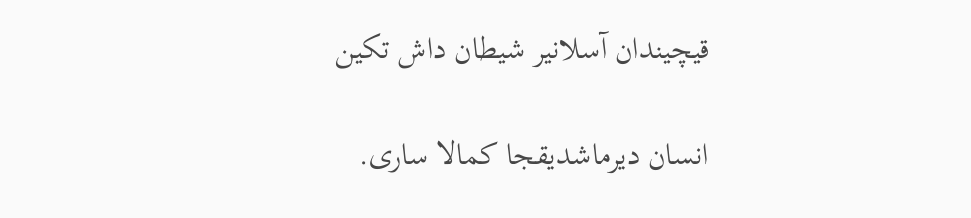قیچیندان آسلانیر شیطان داش تكین

انسان دیرماشدیقجا كمالا ساری.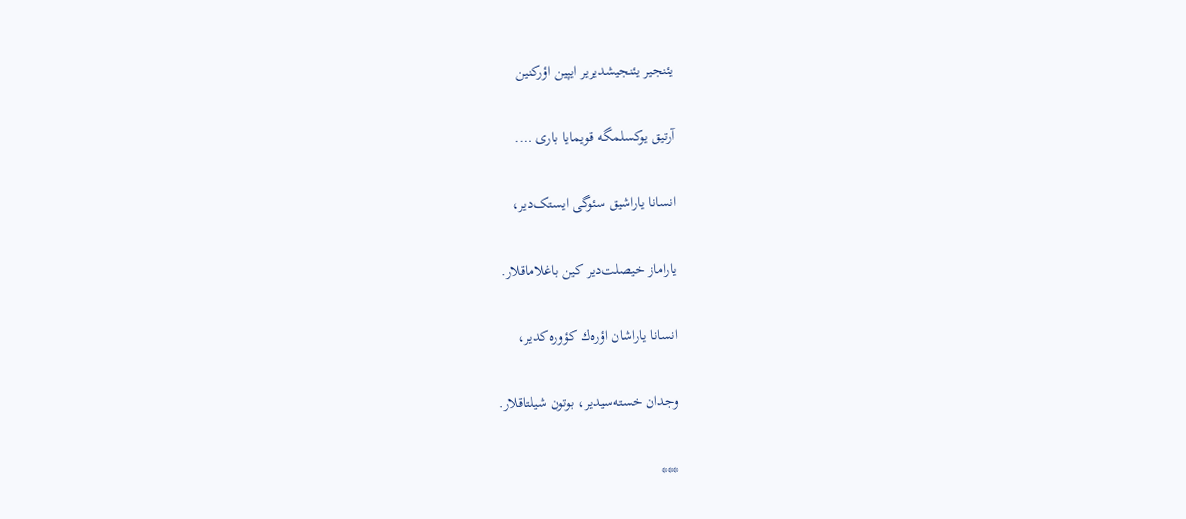یئنجیر یئنجیشدیریر ایپین اؤركنین

آرتیق یوكسلمگه قویمایا باری ….

انسانا یاراشیق سئوگی ایستک‌دیر،

یاراماز خیصلت‌دیر كین باغلاماقلار.

انسانا یاراشان اؤره‌ك كؤوره‌كدیر،

وجدان خسته‌سیدیر، بوتون شیلتاقلار.

***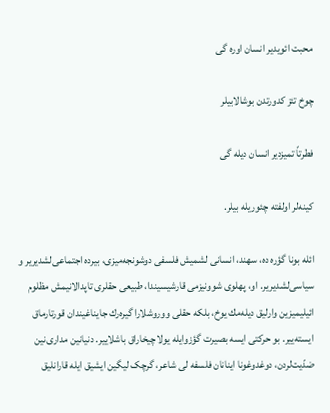محبت ائویدیر انسان اوره‌ گی

چوخ تئز كدورتدن بوشالابیلر

فطرتاً تمیزدیر انسان دیله‌ گی

كینه‌لر اولفته چئوریله بیلر.

ائله بونا گؤره ده، سهند، انسانی‌ لشمیش فلسفی دوشونجه‌میزی، بیرده اجتماعی‌لشدیریر و سیاسی‌لشدیریر. او، پهلوی شوونیزمی قارشیسیندا، طبیعی حقلری تاپدالانیمش مظلوم ائیلیمیزین وارلیق دیله‌مك یوخ، بلكه حقلی ووروشلارا گیره‌رك جایناغیندان قورتارماق ایسته‌ییر. بو حركتی ایسه بصیرت گؤزوایله یولاچیخاراق باشلاییر. دنیانین مداری‌نین ضدّیت‌لردن، دوغدوغونا اینانان فلسفه‌ لی شاعر، گرچک لیگین ایشیق ایله قارانلیق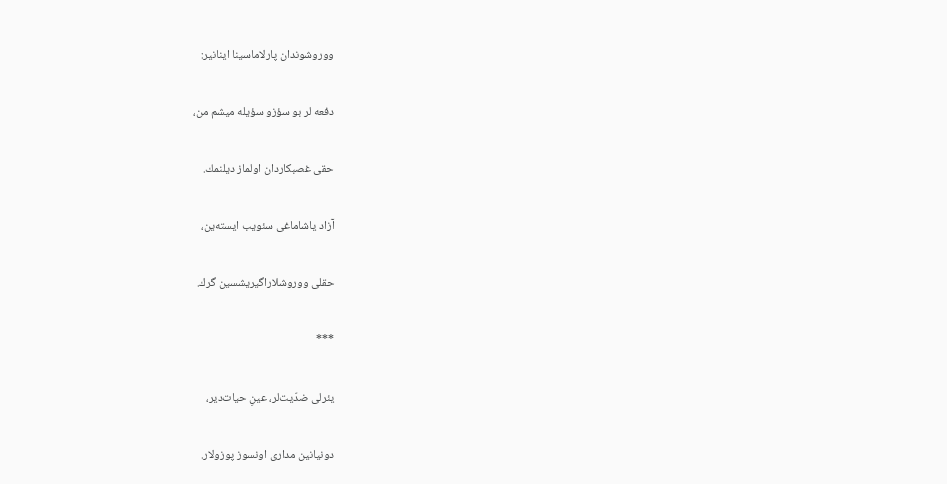ووروشوندان پارلاماسینا اینانیر:

دفعه‌ لر بو سؤزو سؤیله‌ میشم من،

حقی غصبكاردان اولماز دیلنمك.

آزاد یاشاماغی سئویب ایسته‌ین،

حقلی ووروشلاراگیریشسین گرك.

***

یئرلی ضدّیت‌لر، عینِ حیات‌دیر،

دونیانین مداری اونسوز پوزولار.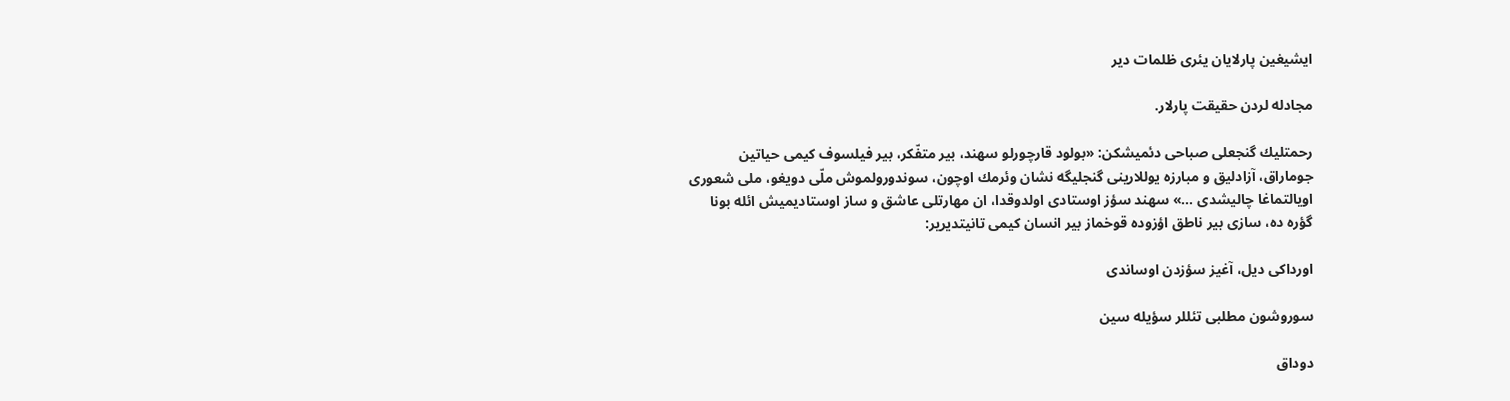ایشیغین پارلایان یئری ظلمات‌ دیر

مجادله‌ لردن حقیقت پارلار.

رحمتلیك گنجعلی صباحی دئمیشكن: «بولود قارچورلو سهند، بیر متفّكر، بیر فیلسوف كیمی حیاتین جوماراق، آزادلیق و مبارزه یوللارینی گنجلیگه نشان وئرمك اوچون، سوندورولموش ملّی دویغو، ملی شعوری اویالتماغا چالیشدی …» سهند سؤز اوستادی اولدوقدا، ان مهارتلی عاشق و ساز اوستادیمیش ائله بونا گؤره ده، سازی بیر ناطق اؤزوده قوخماز بیر انسان كیمی تانیتدیریر:

اورداكی دیل، آغیز سؤزدن اوساندی

سوروشون مطلبی تئللر سؤیله‌ سین

دوداق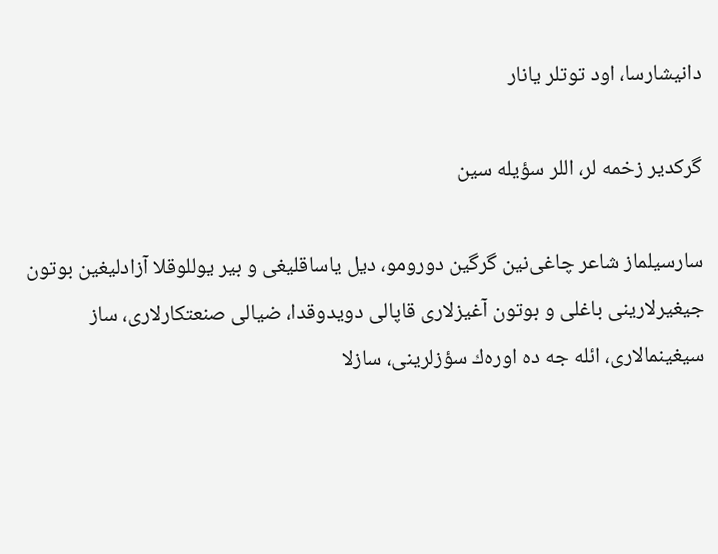دانیشارسا، اود توتلر یانار

گركدیر زخمه‌ لر، اللر سؤیله‌ سین

سارسیلماز شاعر چاغی‌نین گرگین دورومو، دیل یاساقلیغی و بیر یوللوقلا آزادلیغین بوتون جیغیرلارینی باغلی و بوتون آغیزلاری قاپالی دویدوقدا، ضیالی صنعتكارلاری، ساز سیغینمالاری، ائله‌ جه ده اوره‌ك سؤزلرینی، سازلا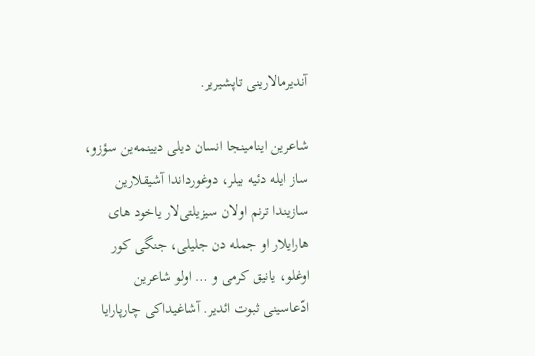آندیرمالارینی تاپشیریر.

شاعرین اینامینجا انسان دیلی دیینمه‌ین سؤزو، ساز ایله دئیه بیلر، دوغورداندا آشیقلارین سازیندا ترنم اولان سیزیلتی‌لار یاخود های هارایلار او جمله‌ دن جلیلی، جنگی كور اوغلو، یانیق كرمی و … اولو شاعرین ادّعاسینی ثبوت ائدیر. آشاغیداكی چارپارایا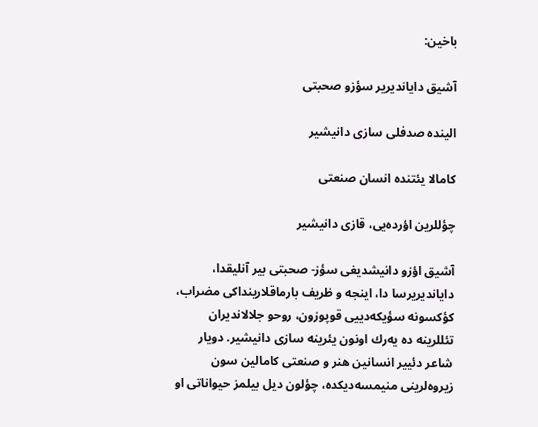باخین:

آشیق دایاندیریر سؤزو صحبتی

الینده صدفلی سازی دانیشیر

كامالا یئتنده انسان صنعتی

چؤللرین اؤرده‌یی، قازی دانیشیر

آشیق اؤزو دانیشدیغی سؤز- صحبتی بیر آنلیقدا، دایاندیریرسا دا، اینجه و ظریف بارماقلارینداكی مضراب، كؤكسونه سؤیكه‌دییی قوپوزون، روحو جلالاندیران تئللرینه ده‌ یه‌رك اونون یئرینه سازی دانیشیر. دویار شاعر دئییر انسانین هنر و صنعتی كامالین سون زیروه‌لرینی منیمسه‌دیكده، چؤلون دیل بیلمز حیواناتی او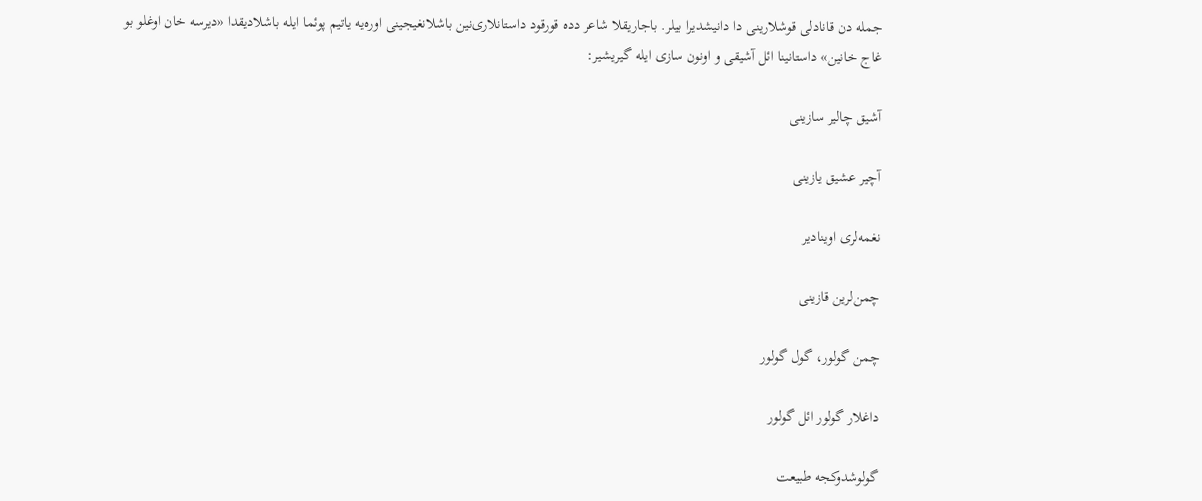جمله‌ دن قانادلی قوشلارینی دا دانیشدیرا بیلر. باجاریقلا شاعر دده قورقود داستانلاری‌نین باشلانغیجینی اوره‌یه یاتیم پوئما ایله باشلادیقدا «دیرسه خان اوغلو بو غاج خانین» داستانینا ائل آشیقی و اونون سازی ایله گیریشیر:

آشیق چالیر سازینی

آچیر عشیق یازینی

نغمه‌لری اوینادیر

چمن‌لرین قازینی

چمن گولور، گول گولور

داغلار گولور ائل گولور

گولوشدوكجه طبیعت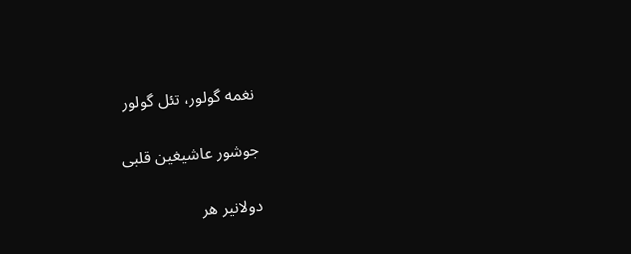نغمه گولور، تئل گولور

جوشور عاشیغین قلبی

دولانیر هر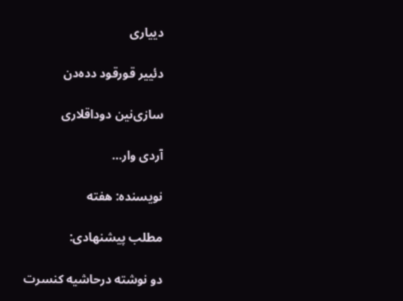دییاری

دئییر قورقود دده‌دن

سازی‌نین دوداقلاری

آردی وار…

نویسنده: هفته

مطلب پیشنهادی:

دو نوشته درحاشیه کنسرت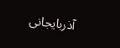آذربایجانی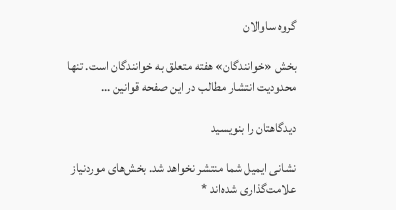گروه ساوالان

بخش «خوانندگان» هفته متعلق به خوانندگان است. تنها محدودیت انتشار مطالب در این صفحه قوانین …

دیدگاهتان را بنویسید

نشانی ایمیل شما منتشر نخواهد شد. بخش‌های موردنیاز علامت‌گذاری شده‌اند *